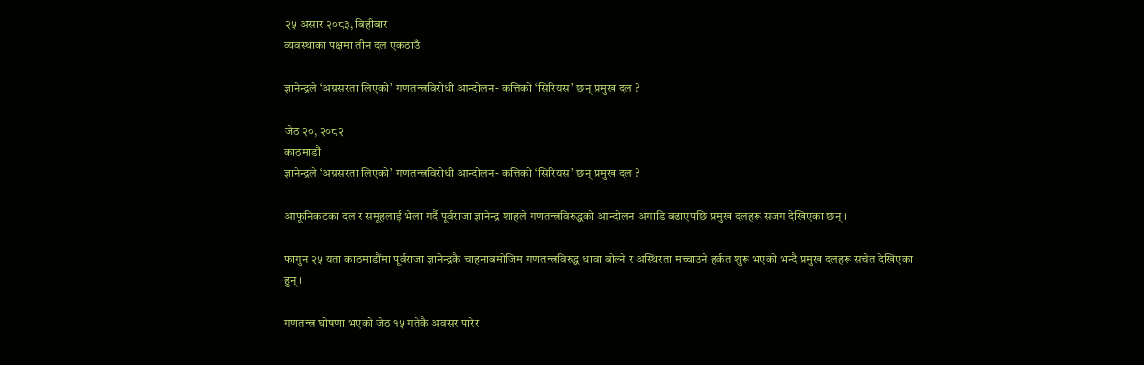२५ असार २०८३, बिहीबार
व्यवस्थाका पक्षमा तीन दल एकठाउँ

ज्ञानेन्द्रले ‘अग्रसरता लिएको’ गणतन्त्रविरोधी आन्दोलन- कत्तिको ‘सिरियस’ छन् प्रमुख दल ?

जेठ २०, २०८२
काठमाडौं
ज्ञानेन्द्रले ‘अग्रसरता लिएको’ गणतन्त्रविरोधी आन्दोलन- कत्तिको ‘सिरियस’ छन् प्रमुख दल ?

आफूनिकटका दल र समूहलाई भेला गर्दै पूर्वराजा ज्ञानेन्द्र शाहले गणतन्त्रविरुद्धको आन्दोलन अगाडि बढाएपछि प्रमुख दलहरू सजग देखिएका छन् ।

फागुन २५ यता काठमाडौंमा पूर्वराजा ज्ञानेन्द्रकै चाहनाबमोजिम गणतन्त्रविरुद्ध धावा बोल्ने र अस्थिरता मच्चाउने हर्कत शुरू भएको भन्दै प्रमुख दलहरू सचेत देखिएका हुन् ।

गणतन्त्र घोषणा भएको जेठ १५ गतेकै अवसर पारेर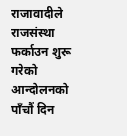राजावादीले राजसंस्था फर्काउन शुरू गरेको आन्दोलनको पाँचौं दिन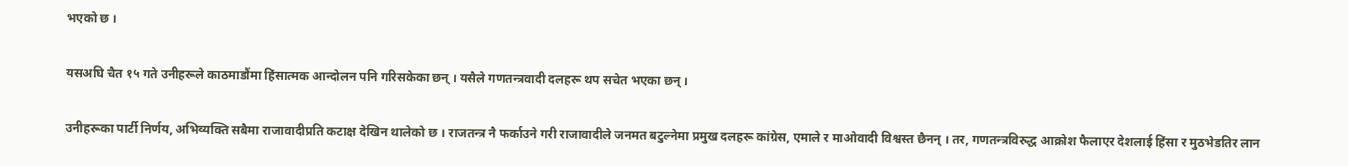भएको छ ।

यसअघि चैत १५ गते उनीहरूले काठमाडौंमा हिंसात्मक आन्दोलन पनि गरिसकेका छन् । यसैले गणतन्त्रवादी दलहरू थप सचेत भएका छन् ।

उनीहरूका पार्टी निर्णय, अभिव्यक्ति सबैमा राजावादीप्रति कटाक्ष देखिन थालेको छ । राजतन्त्र नै फर्काउने गरी राजावादीले जनमत बटुल्नेमा प्रमुख दलहरू कांग्रेस, एमाले र माओवादी विश्वस्त छैनन् । तर, गणतन्त्रविरुद्ध आक्रोश फैलाएर देशलाई हिंसा र मुठभेडतिर लान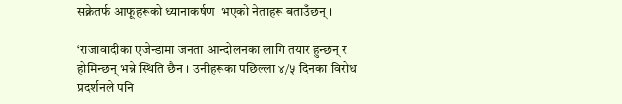सक्नेतर्फ आफूहरूको ध्यानाकर्षण  भएको नेताहरू बताउँछन् ।

‘राजावादीका एजेन्डामा जनता आन्दोलनका लागि तयार हुन्छन् र होमिन्छन् भन्ने स्थिति छैन । उनीहरूका पछिल्ला ४/५ दिनका विरोध प्रदर्शनले पनि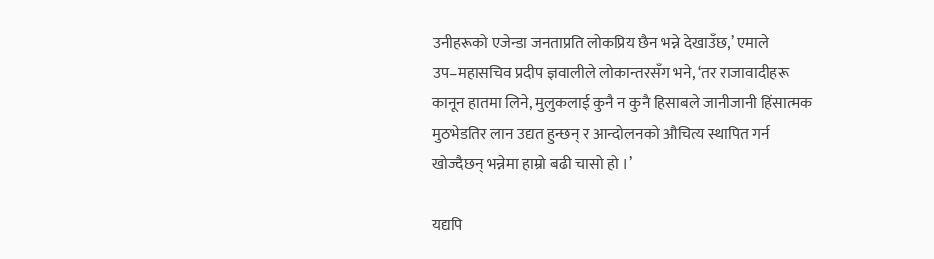उनीहरूको एजेन्डा जनताप्रति लोकप्रिय छैन भन्ने देखाउँछ,’ एमाले उप–महासचिव प्रदीप ज्ञवालीले लोकान्तरसँग भने, ‘तर राजावादीहरू कानून हातमा लिने, मुलुकलाई कुनै न कुनै हिसाबले जानीजानी हिंसात्मक मुठभेडतिर लान उद्यत हुन्छन् र आन्दोलनको औचित्य स्थापित गर्न खोज्दैछन् भन्नेमा हाम्रो बढी चासो हो ।’

यद्यपि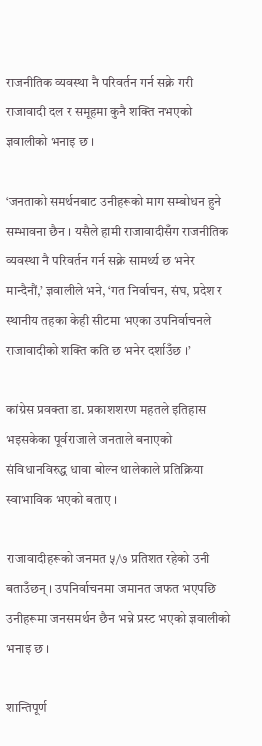राजनीतिक व्यवस्था नै परिवर्तन गर्न सक्ने गरी राजावादी दल र समूहमा कुनै शक्ति नभएको ज्ञवालीको भनाइ छ ।

‘जनताको समर्थनबाट उनीहरूको माग सम्बोधन हुने सम्भावना छैन । यसैले हामी राजावादीसँग राजनीतिक व्यवस्था नै परिवर्तन गर्न सक्ने सामर्थ्य छ भनेर मान्दैनौं,’ ज्ञवालीले भने, ‘गत निर्वाचन, संघ, प्रदेश र स्थानीय तहका केही सीटमा भएका उपनिर्वाचनले राजावादीको शक्ति कति छ भनेर दर्शाउँछ ।’

कांग्रेस प्रवक्ता डा. प्रकाशशरण महतले इतिहास भइसकेका पूर्वराजाले जनताले बनाएको संविधानविरुद्ध धावा बोल्न थालेकाले प्रतिक्रिया स्वाभाविक भएको बताए ।

राजावादीहरूको जनमत ५/७ प्रतिशत रहेको उनी बताउँछन् । उपनिर्वाचनमा जमानत जफत भएपछि उनीहरूमा जनसमर्थन छैन भन्ने प्रस्ट भएको ज्ञवालीको भनाइ छ ।

शान्तिपूर्ण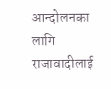आन्दोलनका लागि राजावादीलाई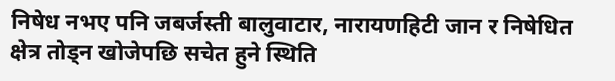निषेध नभए पनि जबर्जस्ती बालुवाटार, नारायणहिटी जान र निषेधित क्षेत्र तोड्न खोजेपछि सचेत हुने स्थिति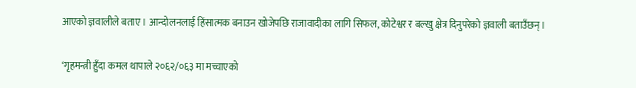आएको ज्ञवालीले बताए । आन्दोलनलाई हिंसात्मक बनाउन खोजेपछि राजावादीका लागि सिफल, कोटेश्वर र बल्खु क्षेत्र दिनुपरेको ज्ञवाली बताउँछन् ।

‘गृहमन्त्री हुँदा कमल थापाले २०६२/०६३ मा मच्चाएको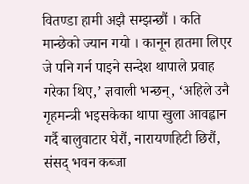वितण्डा हामी अझै सम्झन्छौं । कति मान्छेको ज्यान गयो । कानून हातमा लिएर जे पनि गर्न पाइने सन्देश थापाले प्रवाह गरेका थिए,’ ज्ञवाली भन्छन्, ‘अहिले उनै गृहमन्त्री भइसकेका थापा खुला आवह्वान गर्दै बालुवाटार घेरौं, नारायणहिटी छिरौं, संसद् भवन कब्जा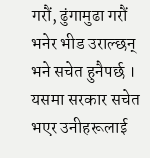गरौं, ढुंगामुढा गरौं भनेर भीड उराल्छन् भने सचेत हुनैपर्छ । यसमा सरकार सचेत भएर उनीहरूलाई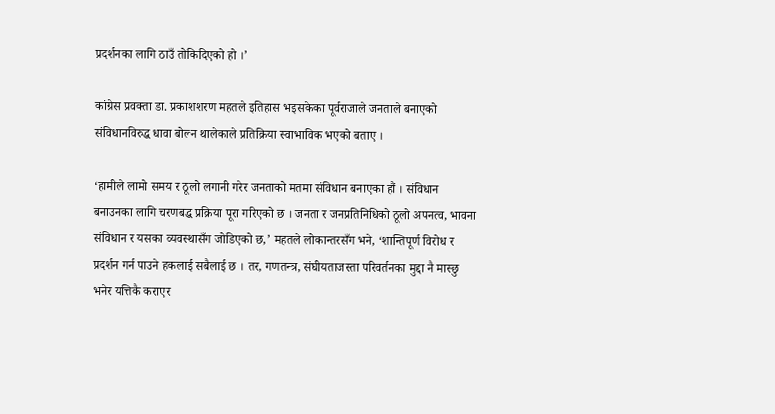प्रदर्शनका लागि ठाउँ तोकिदिएको हो ।’

कांग्रेस प्रवक्ता डा. प्रकाशशरण महतले इतिहास भइसकेका पूर्वराजाले जनताले बनाएको संविधानविरुद्ध धावा बोल्न थालेकाले प्रतिक्रिया स्वाभाविक भएको बताए ।

‘हामीले लामो समय र ठूलो लगानी गरेर जनताको मतमा संविधान बनाएका हौं । संविधान बनाउनका लागि चरणबद्ध प्रक्रिया पूरा गरिएको छ । जनता र जनप्रतिनिधिको ठूलो अपनत्व, भावना संविधान र यसका व्यवस्थासँग जोडिएको छ,’ महतले लोकान्तरसँग भने, ‘शान्तिपूर्ण विरोध र प्रदर्शन गर्न पाउने हकलाई सबैलाई छ । तर, गणतन्त्र, संघीयताजस्ता परिवर्तनका मुद्दा नै मास्छु भनेर यत्तिकै कराएर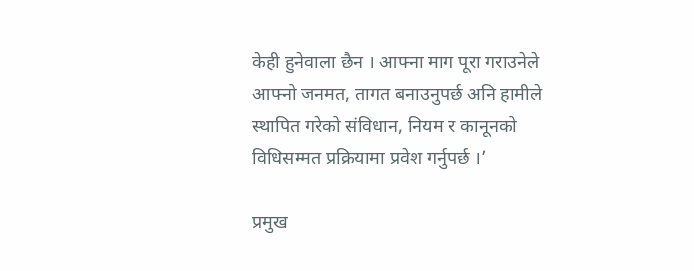केही हुनेवाला छैन । आफ्ना माग पूरा गराउनेले आफ्नो जनमत, तागत बनाउनुपर्छ अनि हामीले स्थापित गरेको संविधान, नियम र कानूनको विधिसम्मत प्रक्रियामा प्रवेश गर्नुपर्छ ।’

प्रमुख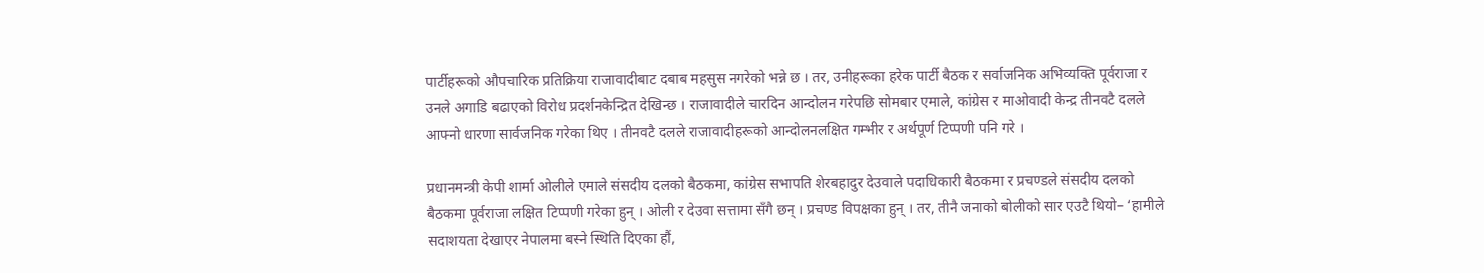पार्टीहरूको औपचारिक प्रतिक्रिया राजावादीबाट दबाब महसुस नगरेको भन्ने छ । तर, उनीहरूका हरेक पार्टी बैठक र सर्वाजनिक अभिव्यक्ति पूर्वराजा र उनले अगाडि बढाएको विरोध प्रदर्शनकेन्द्रित देखिन्छ । राजावादीले चारदिन आन्दोलन गरेपछि सोमबार एमाले, कांग्रेस र माओवादी केन्द्र तीनवटै दलले आफ्नो धारणा सार्वजनिक गरेका थिए । तीनवटै दलले राजावादीहरूको आन्दोलनलक्षित गम्भीर र अर्थपूर्ण टिप्पणी पनि गरे ।

प्रधानमन्त्री केपी शार्मा ओलीले एमाले संसदीय दलको बैठकमा, कांग्रेस सभापति शेरबहादुर देउवाले पदाधिकारी बैठकमा र प्रचण्डले संसदीय दलको बैठकमा पूर्वराजा लक्षित टिप्पणी गरेका हुन् । ओली र देउवा सत्तामा सँगै छन् । प्रचण्ड विपक्षका हुन् । तर, तीनै जनाको बोलीको सार एउटै थियो– ‘हामीले सदाशयता देखाएर नेपालमा बस्ने स्थिति दिएका हौं,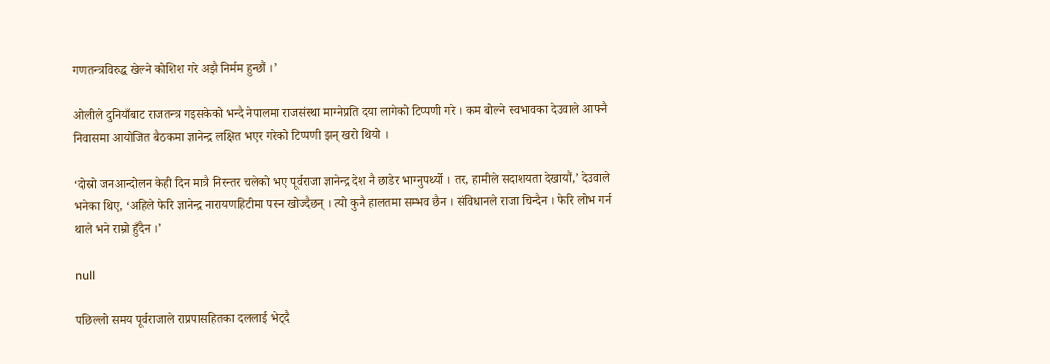गणतन्त्रविरुद्ध खेल्ने कोशिश गरे अझै निर्मम हुन्छौं ।’

ओलीले दुनियाँबाट राजतन्त्र गइसकेको भन्दै नेपालमा राजसंस्था माग्नेप्रति दया लागेको टिप्पणी गरे । कम बोल्ने स्वभावका देउवाले आफ्नै निवासमा आयोजित बैठकमा ज्ञानेन्द्र लक्षित भएर गरेको टिप्पणी झन् खरो थियो ।

‘दोस्रो जनआन्दोलन केही दिन मात्रै निरन्तर चलेको भए पूर्वराजा ज्ञानेन्द्र देश नै छाडेर भाग्नुपर्थ्यो । तर, हामीले सदाशयता देखायौं,’ देउवाले भनेका थिए, ‘अहिले फेरि ज्ञानेन्द्र नारायणहिटीमा पस्न खोज्दैछन् । त्यो कुनै हालतमा सम्भव छैन । संविधानले राजा चिन्दैन । फेरि लोभ गर्न थाले भने राम्रो हुँदैन ।’

null

पछिल्लो समय पूर्वराजाले राप्रपासहितका दललाई भेट्दै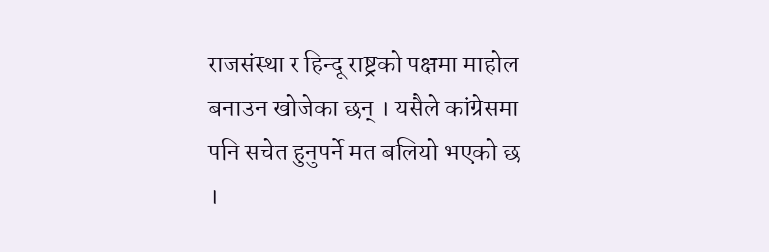राजसंस्था र हिन्दू राष्ट्रको पक्षमा माहोल बनाउन खोजेका छन् । यसैले कांग्रेसमा पनि सचेत हुनुपर्ने मत बलियो भएको छ ।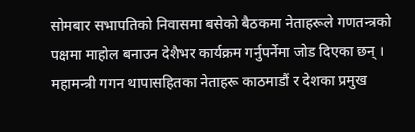सोमबार सभापतिको निवासमा बसेको बैठकमा नेताहरूले गणतन्त्रको पक्षमा माहोल बनाउन देशैभर कार्यक्रम गर्नुपर्नेमा जोड दिएका छन् । महामन्त्री गगन थापासहितका नेताहरू काठमाडौं र देशका प्रमुख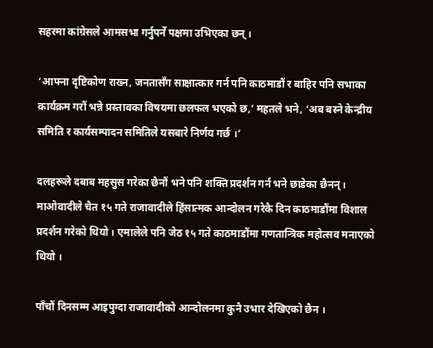सहरमा कांग्रेसले आमसभा गर्नुपर्ने पक्षमा उभिएका छन् ।

‘आफ्ना दृष्टिकोण राख्न, जनतासँग साक्षात्कार गर्न पनि काठमाडौं र बाहिर पनि सभाका कार्यक्रम गरौं भन्ने प्रस्तावका विषयमा छलफल भएको छ,’ महतले भने, ‘अब बस्ने केन्द्रीय समिति र कार्यसम्पादन समितिले यसबारे निर्णय गर्छ ।’

दलहरूले दबाब महसुस गरेका छैनौं भने पनि शक्ति प्रदर्शन गर्न भने छाडेका छैनन् । माओवादीले चैत १५ गते राजावादीले हिंसात्मक आन्दोलन गरेकै दिन काठमाडौंमा विशाल प्रदर्शन गरेको थियो । एमालेले पनि जेठ १५ गते काठमाडौंमा गणतान्त्रिक महोत्सव मनाएको थियो ।

पाँचौं दिनसम्म आइपुग्दा राजावादीको आन्दोलनमा कुनै उभार देखिएको छैन ।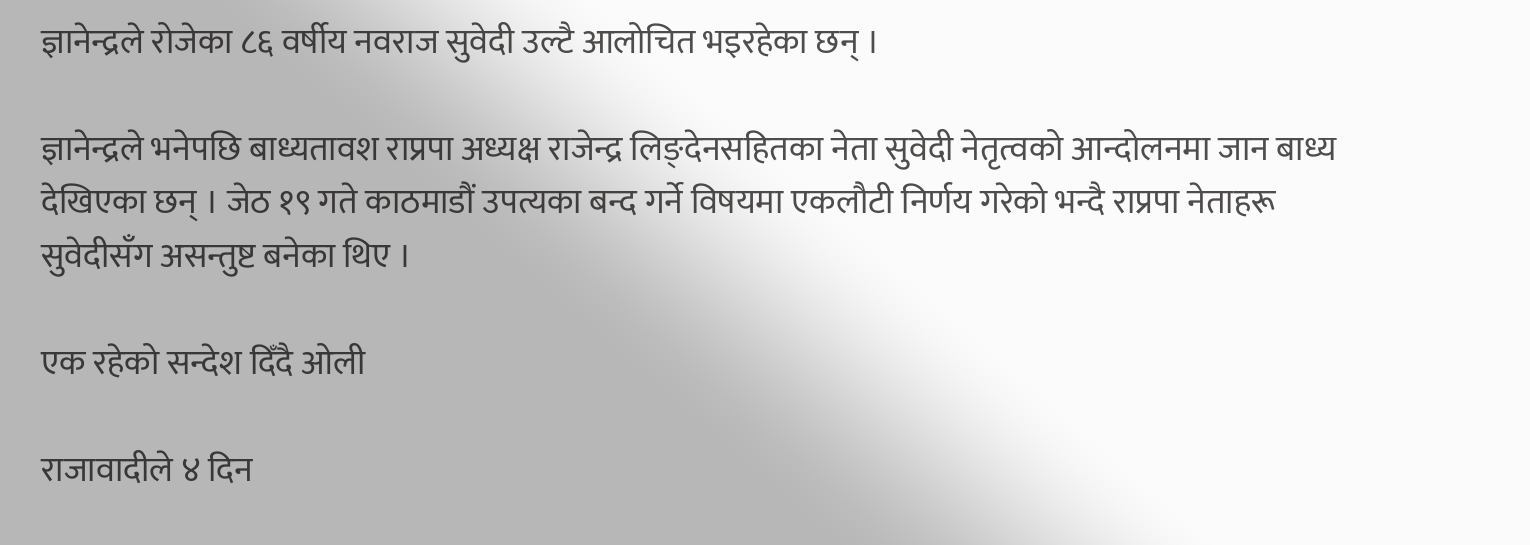ज्ञानेन्द्रले रोजेका ८६ वर्षीय नवराज सुवेदी उल्टै आलोचित भइरहेका छन् ।

ज्ञानेन्द्रले भनेपछि बाध्यतावश राप्रपा अध्यक्ष राजेन्द्र लिङ्देनसहितका नेता सुवेदी नेतृत्वको आन्दोलनमा जान बाध्य देखिएका छन् । जेठ १९ गते काठमाडौं उपत्यका बन्द गर्ने विषयमा एकलौटी निर्णय गरेको भन्दै राप्रपा नेताहरू सुवेदीसँग असन्तुष्ट बनेका थिए ।

एक रहेको सन्देश दिँदै ओली

राजावादीले ४ दिन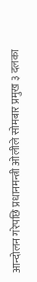आन्दोलन गरेपछि प्रधानमन्त्री ओलीले सोमबार प्रमुख ३ दलका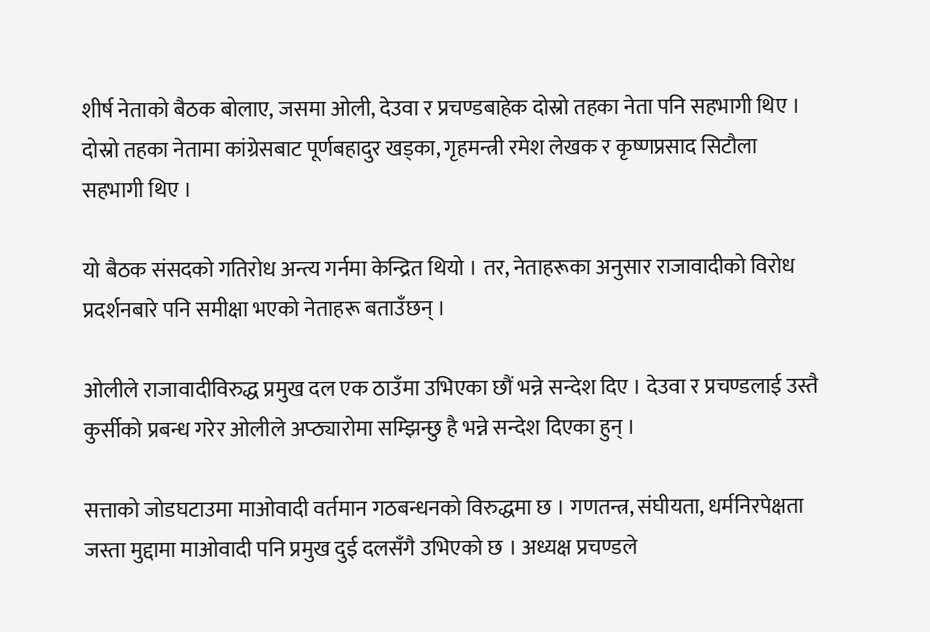शीर्ष नेताको बैठक बोलाए, जसमा ओली, देउवा र प्रचण्डबाहेक दोस्रो तहका नेता पनि सहभागी थिए । दोस्रो तहका नेतामा कांग्रेसबाट पूर्णबहादुर खड्का, गृहमन्त्री रमेश लेखक र कृष्णप्रसाद सिटौला सहभागी थिए ।

यो बैठक संसदको गतिरोध अन्त्य गर्नमा केन्द्रित थियो । तर, नेताहरूका अनुसार राजावादीको विरोध प्रदर्शनबारे पनि समीक्षा भएको नेताहरू बताउँछन् ।

ओलीले राजावादीविरुद्ध प्रमुख दल एक ठाउँमा उभिएका छौं भन्ने सन्देश दिए । देउवा र प्रचण्डलाई उस्तै कुर्सीको प्रबन्ध गरेर ओलीले अप्ठ्यारोमा सम्झिन्छु है भन्ने सन्देश दिएका हुन् ।

सत्ताको जोडघटाउमा माओवादी वर्तमान गठबन्धनको विरुद्धमा छ । गणतन्त्र, संघीयता, धर्मनिरपेक्षता जस्ता मुद्दामा माओवादी पनि प्रमुख दुई दलसँगै उभिएको छ । अध्यक्ष प्रचण्डले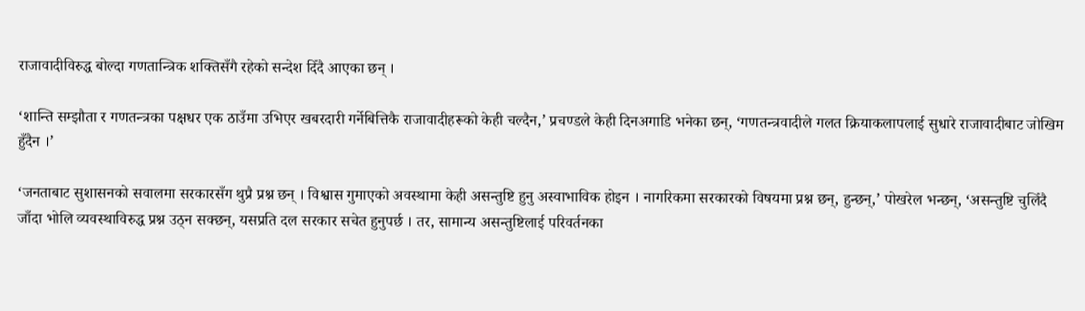राजावादीविरुद्ध बोल्दा गणतान्त्रिक शक्तिसँगै रहेको सन्देश दिँदै आएका छन् ।

‘शान्ति सम्झौता र गणतन्त्रका पक्षधर एक ठाउँमा उभिएर खबरदारी गर्नेबित्तिकै राजावादीहरूको केही चल्दैन,’ प्रचण्डले केही दिनअगाडि भनेका छन्, ‘गणतन्त्रवादीले गलत क्रियाकलापलाई सुधारे राजावादीबाट जोखिम हुँदैन ।’

‘जनताबाट सुशासनको सवालमा सरकारसँग थुप्रै प्रश्न छन् । विश्वास गुमाएको अवस्थामा केही असन्तुष्टि हुनु अस्वाभाविक होइन । नागरिकमा सरकारको विषयमा प्रश्न छन्, हुन्छन्,’ पोखरेल भन्छन्, ‘असन्तुष्टि चुलिँदै जाँदा भोलि व्यवस्थाविरुद्ध प्रश्न उठ्न सक्छन्, यसप्रति दल सरकार सचेत हुनुपर्छ । तर, सामान्य असन्तुष्टिलाई परिवर्तनका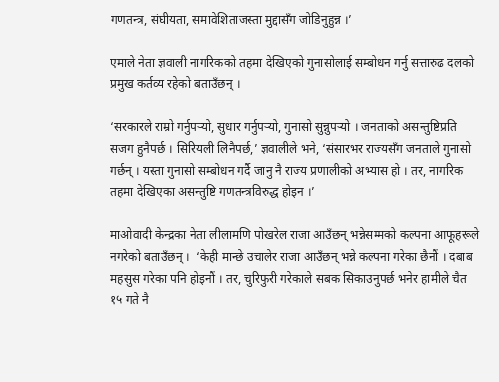गणतन्त्र, संघीयता, समावेशिताजस्ता मुद्दासँग जोडिनुहुन्न ।’

एमाले नेता ज्ञवाली नागरिकको तहमा देखिएको गुनासोलाई सम्बोधन गर्नु सत्तारुढ दलको प्रमुख कर्तव्य रहेको बताउँछन् ।

‘सरकारले राम्रो गर्नुपर्‍यो, सुधार गर्नुपर्‍यो, गुनासो सुन्नुपर्‍यो । जनताको असन्तुष्टिप्रति सजग हुनैपर्छ । सिरियली लिनैपर्छ,’ ज्ञवालीले भने, ‘संसारभर राज्यसँग जनताले गुनासो गर्छन् । यस्ता गुनासो सम्बोधन गर्दै जानु नै राज्य प्रणालीको अभ्यास हो । तर, नागरिक तहमा देखिएका असन्तुष्टि गणतन्त्रविरुद्ध होइन ।’

माओवादी केन्द्रका नेता लीलामणि पोखरेल राजा आउँछन् भन्नेसम्मको कल्पना आफूहरूले नगरेको बताउँछन् ।  ‘केही मान्छे उचालेर राजा आउँछन् भन्ने कल्पना गरेका छैनौं । दबाब महसुस गरेका पनि होइनौं । तर, चुरिफुरी गरेकाले सबक सिकाउनुपर्छ भनेर हामीले चैत १५ गते नै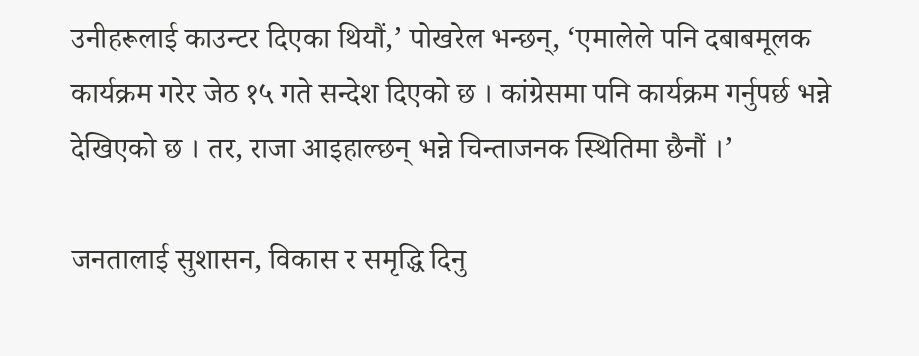उनीहरूलाई काउन्टर दिएका थियौं,’ पोखरेल भन्छन्, ‘एमालेले पनि दबाबमूलक कार्यक्रम गरेर जेठ १५ गते सन्देश दिएको छ । कांग्रेसमा पनि कार्यक्रम गर्नुपर्छ भन्ने देखिएको छ । तर, राजा आइहाल्छन् भन्ने चिन्ताजनक स्थितिमा छैनौं ।’

जनतालाई सुशासन, विकास र समृद्धि दिनु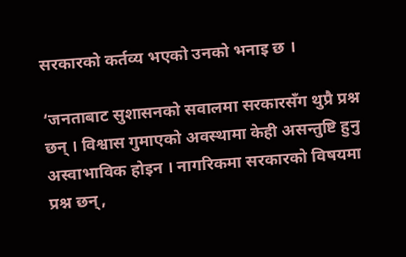सरकारको कर्तव्य भएको उनको भनाइ छ ।

‘जनताबाट सुशासनको सवालमा सरकारसँग थुप्रै प्रश्न छन् । विश्वास गुमाएको अवस्थामा केही असन्तुष्टि हुनु अस्वाभाविक होइन । नागरिकमा सरकारको विषयमा प्रश्न छन्,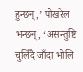हुन्छन्,’ पोखरेल भन्छन्, ‘असन्तुष्टि चुलिँदै जाँदा भोलि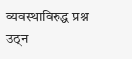व्यवस्थाविरुद्ध प्रश्न उठ्न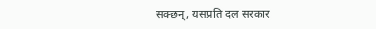सक्छन्, यसप्रति दल सरकार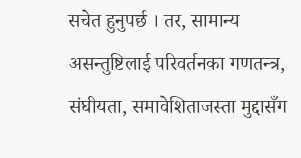सचेत हुनुपर्छ । तर, सामान्य असन्तुष्टिलाई परिवर्तनका गणतन्त्र, संघीयता, समावेशिताजस्ता मुद्दासँग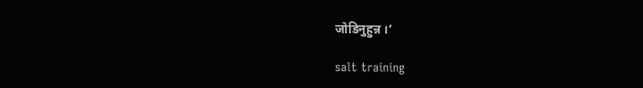जोडिनुहुन्न ।’

salt training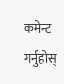कमेन्ट गर्नुहोस्